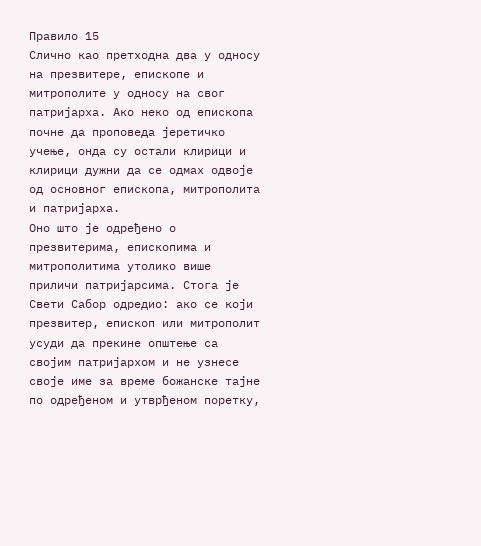Правило 15
Слично као претходна два у односу на презвитере, епископе и митрополите у односу на свог патријарха. Ако неко од епископа почне да проповеда јеретичко учење, онда су остали клирици и клирици дужни да се одмах одвоје од основног епископа, митрополита и патријарха.
Оно што је одређено о презвитерима, епископима и митрополитима утолико више приличи патријарсима. Стога је Свети Сабор одредио: ако се који презвитер, епископ или митрополит усуди да прекине општење са својим патријархом и не узнесе своје име за време божанске тајне по одређеном и утврђеном поретку,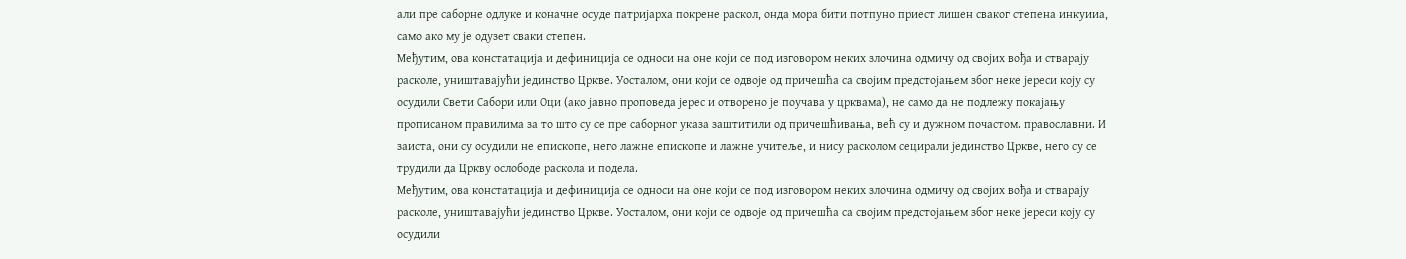али пре саборне одлуке и коначне осуде патријарха покрене раскол, онда мора бити потпуно приест лишен сваког степена инкуииа, само ако му је одузет сваки степен.
Међутим, ова констатација и дефиниција се односи на оне који се под изговором неких злочина одмичу од својих вођа и стварају расколе, уништавајући јединство Цркве. Уосталом, они који се одвоје од причешћа са својим предстојањем због неке јереси коју су осудили Свети Сабори или Оци (ако јавно проповеда јерес и отворено је поучава у црквама), не само да не подлежу покајању прописаном правилима за то што су се пре саборног указа заштитили од причешћивања, већ су и дужном почастом. православни. И заиста, они су осудили не епископе, него лажне епископе и лажне учитеље, и нису расколом сецирали јединство Цркве, него су се трудили да Цркву ослободе раскола и подела.
Међутим, ова констатација и дефиниција се односи на оне који се под изговором неких злочина одмичу од својих вођа и стварају расколе, уништавајући јединство Цркве. Уосталом, они који се одвоје од причешћа са својим предстојањем због неке јереси коју су осудили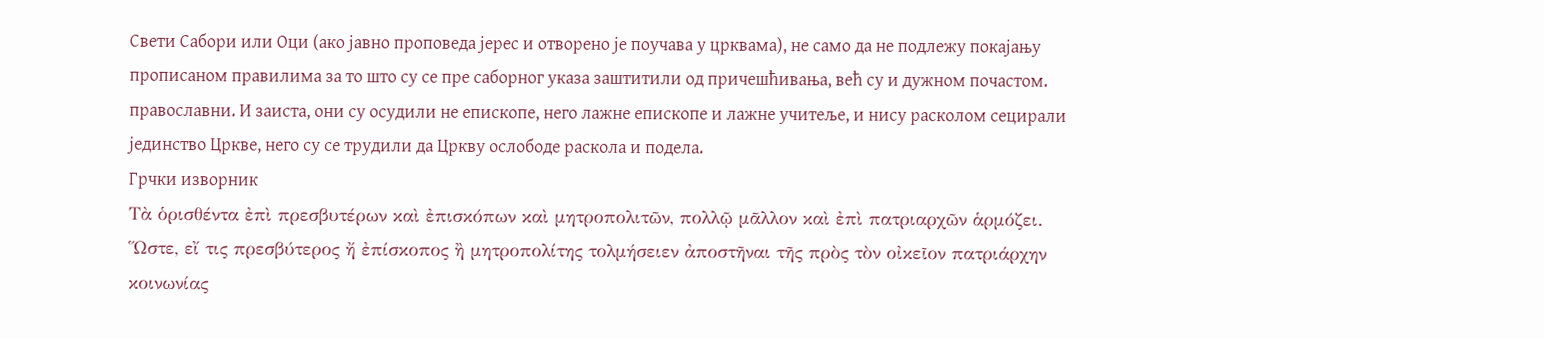Свети Сабори или Оци (ако јавно проповеда јерес и отворено је поучава у црквама), не само да не подлежу покајању прописаном правилима за то што су се пре саборног указа заштитили од причешћивања, већ су и дужном почастом. православни. И заиста, они су осудили не епископе, него лажне епископе и лажне учитеље, и нису расколом сецирали јединство Цркве, него су се трудили да Цркву ослободе раскола и подела.
Грчки изворник
Τὰ ὁρισθέντα ἐπὶ πρεσβυτέρων καὶ ἐπισκόπων καὶ μητροπολιτῶν, πολλῷ μᾶλλον καὶ ἐπὶ πατριαρχῶν ἁρμόζει. Ὥστε, εἴ τις πρεσβύτερος ἤ ἐπίσκοπος ἢ μητροπολίτης τολμήσειεν ἀποστῆναι τῆς πρὸς τὸν οἰκεῖον πατριάρχην κοινωνίας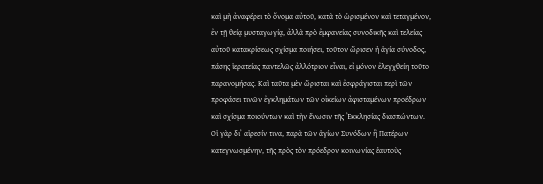καὶ μὴ ἀναφέρει τὸ ὄνομα αὐτοῦ, κατὰ τὸ ὡρισμένον καὶ τεταγμένον, ἐν τῇ θείᾳ μυσταγωγίᾳ, ἀλλὰ πρὸ ἐμφανείας συνοδικῆς καὶ τελείας αὐτοῦ κατακρίσεως σχίσμα ποιήσει, τοῦτον ὥρισεν ἡ ἁγία σύνοδος, πάσης ἱερατείας παντελῶς ἀλλότριον εἶναι, εἰ μόνον ἐλεγχθείη τοῦτο παρανομήσας. Καὶ ταῦτα μὲν ὥρισται καὶ ἐσφράγισται περὶ τῶν προφάσει τινῶν ἐγκλημάτων τῶν οἰκείων ἀφισταμένων προέδρων καὶ σχίσμα ποιούντων καὶ τὴν ἕνωσιν τῆς Ἐκκλησίας διασπώντων.
Οἱ γὰρ δι᾿ αἱρεσίν τινα, παρὰ τῶν ἁγίων Συνόδων ἢ Πατέρων κατεγνωσμένην, τῆς πρὸς τὸν πρόεδρον κοινωνίας ἑαυτοὺς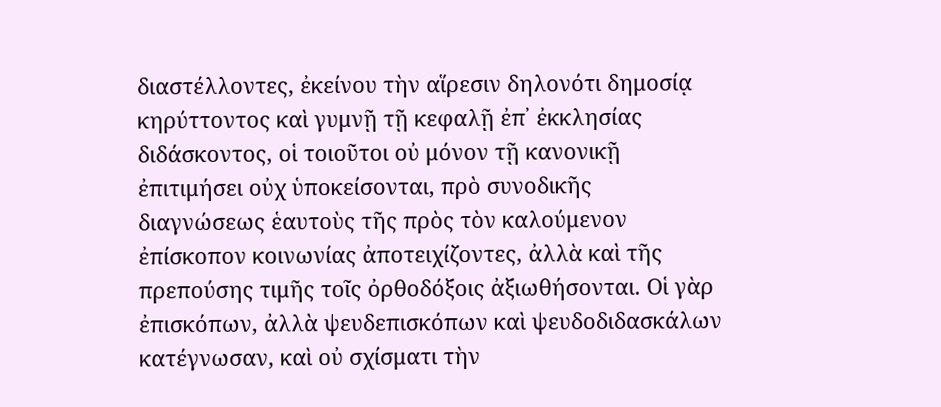διαστέλλοντες, ἐκείνου τὴν αἵρεσιν δηλονότι δημοσίᾳ κηρύττοντος καὶ γυμνῇ τῇ κεφαλῇ ἐπ᾿ ἐκκλησίας διδάσκοντος, οἱ τοιοῦτοι οὐ μόνον τῇ κανονικῇ ἐπιτιμήσει οὐχ ὑποκείσονται, πρὸ συνοδικῆς διαγνώσεως ἑαυτοὺς τῆς πρὸς τὸν καλούμενον ἐπίσκοπον κοινωνίας ἀποτειχίζοντες, ἀλλὰ καὶ τῆς πρεπούσης τιμῆς τοῖς ὀρθοδόξοις ἀξιωθήσονται. Οἱ γὰρ ἐπισκόπων, ἀλλὰ ψευδεπισκόπων καὶ ψευδοδιδασκάλων κατέγνωσαν, καὶ οὐ σχίσματι τὴν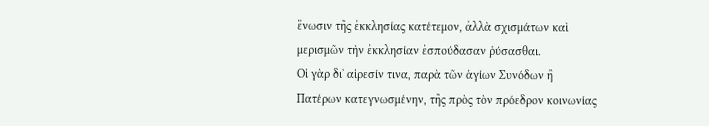ἕνωσιν τῆς ἐκκλησίας κατέτεμον, ἀλλὰ σχισμάτων καὶ μερισμῶν τὴν ἐκκλησίαν ἐσπούδασαν ῥύσασθαι.
Οἱ γὰρ δι᾿ αἱρεσίν τινα, παρὰ τῶν ἁγίων Συνόδων ἢ Πατέρων κατεγνωσμένην, τῆς πρὸς τὸν πρόεδρον κοινωνίας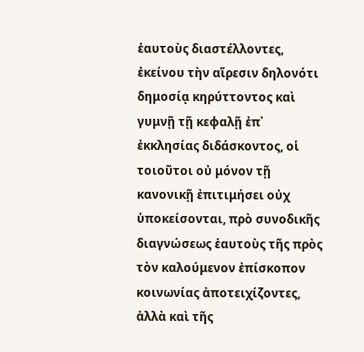ἑαυτοὺς διαστέλλοντες, ἐκείνου τὴν αἵρεσιν δηλονότι δημοσίᾳ κηρύττοντος καὶ γυμνῇ τῇ κεφαλῇ ἐπ᾿ ἐκκλησίας διδάσκοντος, οἱ τοιοῦτοι οὐ μόνον τῇ κανονικῇ ἐπιτιμήσει οὐχ ὑποκείσονται, πρὸ συνοδικῆς διαγνώσεως ἑαυτοὺς τῆς πρὸς τὸν καλούμενον ἐπίσκοπον κοινωνίας ἀποτειχίζοντες, ἀλλὰ καὶ τῆς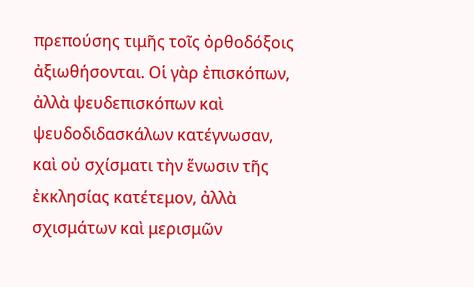πρεπούσης τιμῆς τοῖς ὀρθοδόξοις ἀξιωθήσονται. Οἱ γὰρ ἐπισκόπων, ἀλλὰ ψευδεπισκόπων καὶ ψευδοδιδασκάλων κατέγνωσαν, καὶ οὐ σχίσματι τὴν ἕνωσιν τῆς ἐκκλησίας κατέτεμον, ἀλλὰ σχισμάτων καὶ μερισμῶν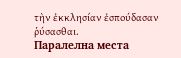τὴν ἐκκλησίαν ἐσπούδασαν ῥύσασθαι.
Паралелна места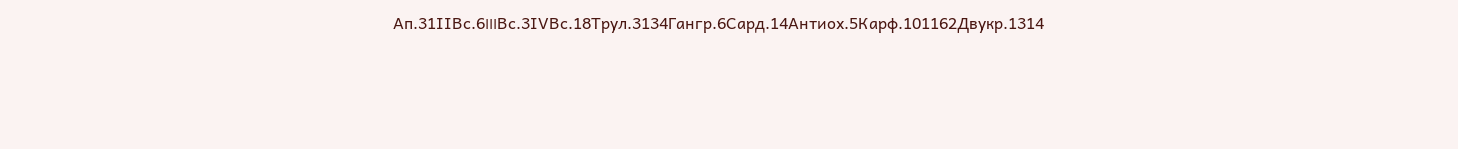Ап.31IIВс.6IIIВс.3IVВс.18Трул.3134Гангр.6Сард.14Антиох.5Карф.101162Двукр.1314